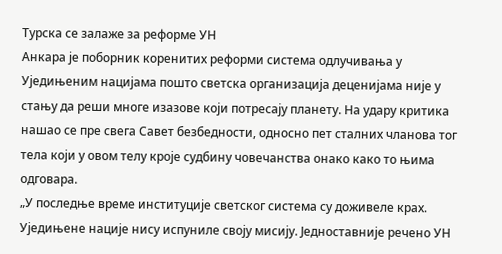Турска се залаже за реформе УН
Анкара је поборник коренитих реформи система одлучивања у Уједињеним нацијама пошто светска организација деценијама није у стању да реши многе изазове који потресају планету. На удару критика нашао се пре свега Савет безбедности, односно пет сталних чланова тог тела који у овом телу кроје судбину човечанства онако како то њима одговара.
„У последње време институције светског система су доживеле крах. Уједињене нације нису испуниле своју мисију. Једноставније речено УН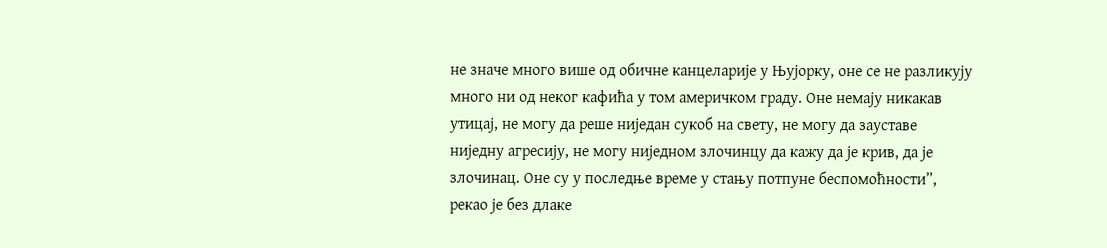не значе много више од обичне канцеларије у Њујорку, оне се не разликују много ни од неког кафића у том америчком граду. Оне немају никакав утицај, не могу да реше ниједан сукоб на свету, не могу да зауставе ниједну агресију, не могу ниједном злочинцу да кажу да је крив, да је злочинац. Оне су у последње време у стању потпуне беспомоћности”, рекао је без длаке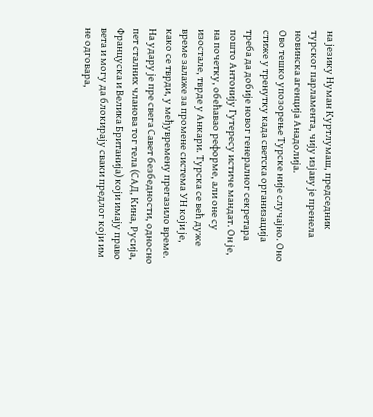на језику Нуман Куртлумаш, председник турског парламента, чију изјаву је пренела новинска агенција Анадолија.
Ово тешко упозорење Турске није случајно. Оно стиже у тренутку када светска организација треба да добије новог генералног секретара пошто Антонију Гутересу истиче мандат. Он је, на почетку, обећавао реформе, али оне су изостале, тврде у Анкари. Турска се већ дуже време залаже за промене система УН који је, како се тврди, у међувремену прегазило време. На удару је пре свега Савет безбедности, односно пет сталних чланова тог тела (САД, Кина, Русија, Француска и Велика Британија) који имају право вета и могу да блокирају сваки предлог који им не одговара,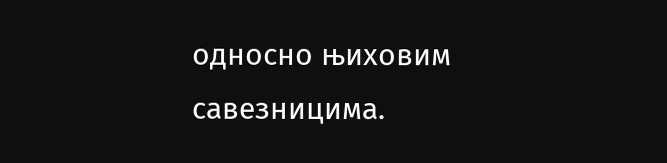односно њиховим савезницима.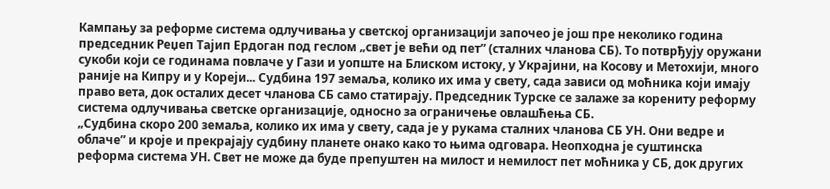Кампању за реформе система одлучивања у светској организацији започео је још пре неколико година председник Реџеп Тајип Ердоган под геслом „свет је већи од пет” (сталних чланова СБ). То потврђују оружани сукоби који се годинама повлаче у Гази и уопште на Блиском истоку, у Украјини, на Косову и Метохији, много раније на Кипру и у Кореји... Судбина 197 земаља, колико их има у свету, сада зависи од моћника који имају право вета, док осталих десет чланова СБ само статирају. Председник Турске се залаже за корениту реформу система одлучивања светске организације, односно за ограничење овлашћења СБ.
„Судбина скоро 200 земаља, колико их има у свету, сада је у рукама сталних чланова СБ УН. Они ведре и облаче” и кроје и прекрајају судбину планете онако како то њима одговара. Неопходна је суштинска реформа система УН. Свет не може да буде препуштен на милост и немилост пет моћника у СБ, док других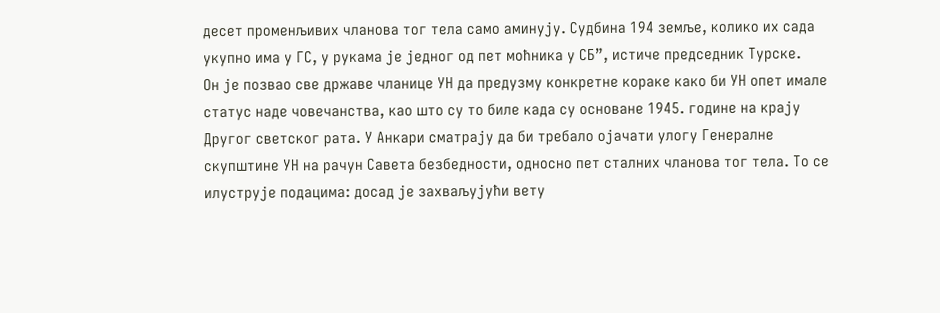десет променљивих чланова тог тела само аминују. Судбина 194 земље, колико их сада укупно има у ГС, у рукама је једног од пет моћника у СБ”, истиче председник Турске.
Он је позвао све државе чланице УН да предузму конкретне кораке како би УН опет имале статус наде човечанства, као што су то биле када су основане 1945. године на крају Другог светског рата. У Анкари сматрају да би требало ојачати улогу Генералне скупштине УН на рачун Савета безбедности, односно пет сталних чланова тог тела. То се илуструје подацима: досад је захваљујући вету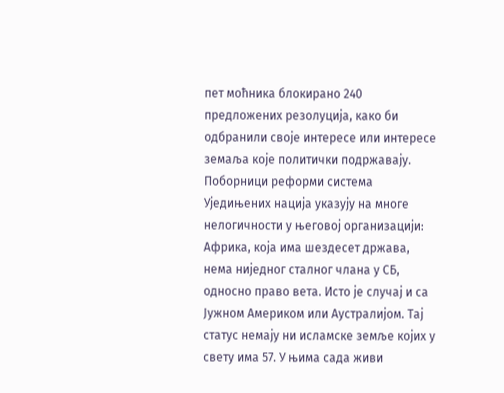пет моћника блокирано 240 предложених резолуција, како би одбранили своје интересе или интересе земаља које политички подржавају.
Поборници реформи система Уједињених нација указују на многе нелогичности у његовој организацији: Африка, која има шездесет држава, нема ниједног сталног члана у СБ, односно право вета. Исто је случај и са Јужном Америком или Аустралијом. Тај статус немају ни исламске земље којих у свету има 57. У њима сада живи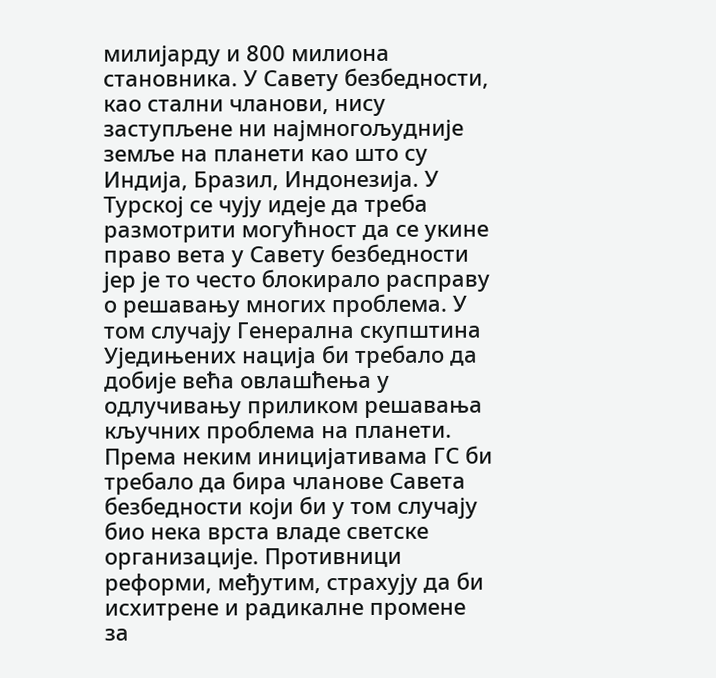милијарду и 800 милиона становника. У Савету безбедности, као стални чланови, нису заступљене ни најмногољудније земље на планети као што су Индија, Бразил, Индонезија. У Турској се чују идеје да треба размотрити могућност да се укине право вета у Савету безбедности јер је то често блокирало расправу о решавању многих проблема. У том случају Генерална скупштина Уједињених нација би требало да добије већа овлашћења у одлучивању приликом решавања кључних проблема на планети. Према неким иницијативама ГС би требало да бира чланове Савета безбедности који би у том случају био нека врста владе светске организације. Противници реформи, међутим, страхују да би исхитрене и радикалне промене за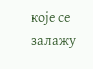које се залажу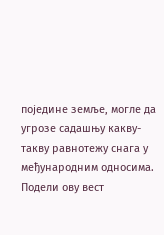поједине земље, могле да угрозе садашњу какву-такву равнотежу снага у међународним односима.
Подели ову вест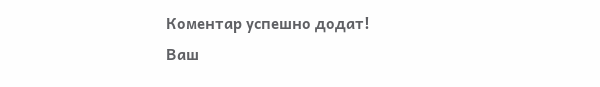Комeнтар успeшно додат!
Ваш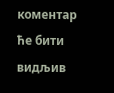комeнтар ћe бити видљив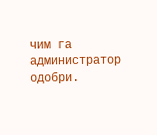чим га администратор одобри.